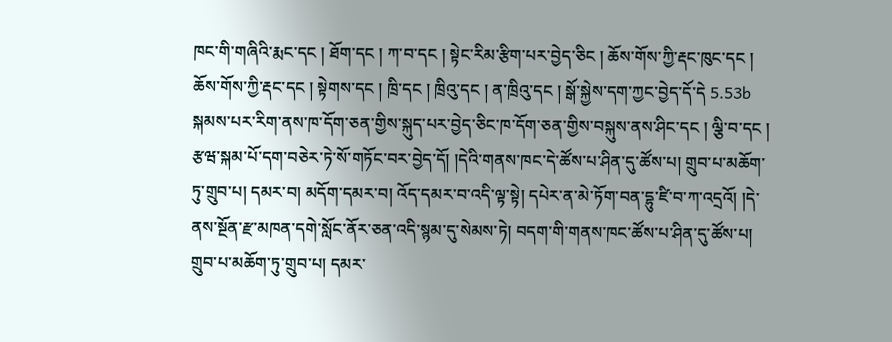ཁང་གི་གཞིའི་རྨང་དང ། ཐོག་དང ། ཀ་བ་དང ། སྟེང་རིམ་རྩིག་པར་བྱེད་ཅིང ། ཆོས་གོས་ཀྱི་རྡང་ཁུང་དང ། ཆོས་གོས་ཀྱི་རྡང་དང ། སྟེགས་དང ། ཁྲི་དང ། ཁྲིའུ་དང ། ན་ཁྲིའུ་དང ། སྒོ་སྐྱེས་དག་ཀྱང་བྱེད་དོ་དེ 5.53b སྐམས་པར་རིག་ནས་ཁ་དོག་ཅན་གྱིས་སྐུད་པར་བྱེད་ཅིང་ཁ་དོག་ཅན་གྱིས་བསྐུས་ནས་ཤིང་དང ། ལྕི་བ་དང ། རྩཝ་སྐམ་པོ་དག་བཅེར་ཏེ་སོ་གཏོང་བར་བྱེད་དོ། །དེའི་གནས་ཁང་དེ་ཚོས་པ་ཤིན་དུ་ཚོས་པ། གྲུབ་པ་མཆོག་ཏུ་གྲུབ་པ། དམར་བ། མདོག་དམར་བ། འོད་དམར་བ་འདི་ལྟ་སྟེ། དཔེར་ན་མེ་ཏོག་བན་དྷུ་ཛི་བ་ཀ་འདྲའོ། །དེ་ནས་སྔོན་རྫ་མཁན་དགེ་སློང་ནོར་ཅན་འདི་སྙམ་དུ་སེམས་ཏེ། བདག་གི་གནས་ཁང་ཚོས་པ་ཤིན་དུ་ཚོས་པ། གྲུབ་པ་མཆོག་ཏུ་གྲུབ་པ། དམར་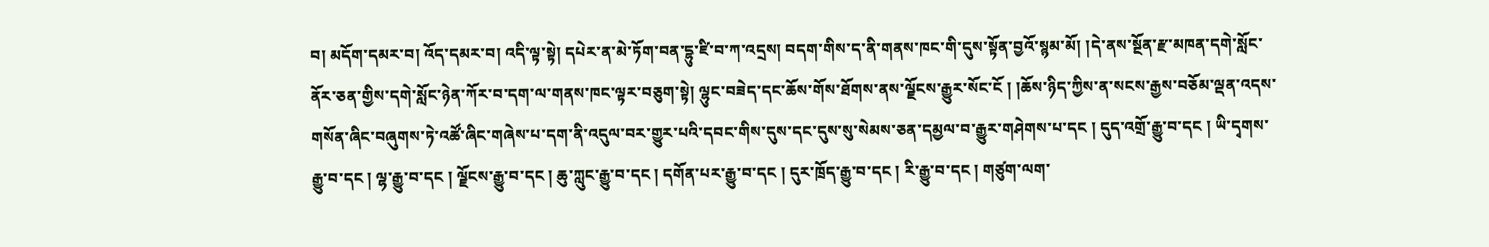བ། མདོག་དམར་བ། འོད་དམར་བ། འདི་ལྟ་སྟེ། དཔེར་ན་མེ་ཏོག་བན་དྷུ་ཛི་བ་ཀ་འདྲས། བདག་གིས་ད་ནི་གནས་ཁང་གི་དུས་སྟོན་བྱའོ་སྙམ་མོ། །དེ་ནས་སྔོན་རྫ་མཁན་དགེ་སློང་ནོར་ཅན་གྱིས་དགེ་སློང་ཉེན་ཀོར་བ་དག་ལ་གནས་ཁང་ལྟར་བཅུག་སྟེ། ལྷུང་བཟེད་དང་ཆོས་གོས་ཐོགས་ནས་ལྗོངས་རྒྱུར་སོང་ངོ ། །ཆོས་ཉིད་ཀྱིས་ན་སངས་རྒྱས་བཅོམ་ལྡན་འདས་གསོན་ཞིང་བཞུགས་ཏེ་འཚོ་ཞིང་གཞེས་པ་དག་ནི་འདུལ་བར་གྱུར་པའི་དབང་གིས་དུས་དང་དུས་སུ་སེམས་ཅན་དམྱལ་བ་རྒྱུར་གཤེགས་པ་དང ། དུད་འགྲོ་རྒྱུ་བ་དང ། ཡི་དྭགས་རྒྱུ་བ་དང ། ལྷ་རྒྱུ་བ་དང ། ལྗོངས་རྒྱུ་བ་དང ། ཆུ་ཀླུང་རྒྱུ་བ་དང ། དགོན་པར་རྒྱུ་བ་དང ། དུར་ཁྲོད་རྒྱུ་བ་དང ། རི་རྒྱུ་བ་དང ། གཙུག་ལག་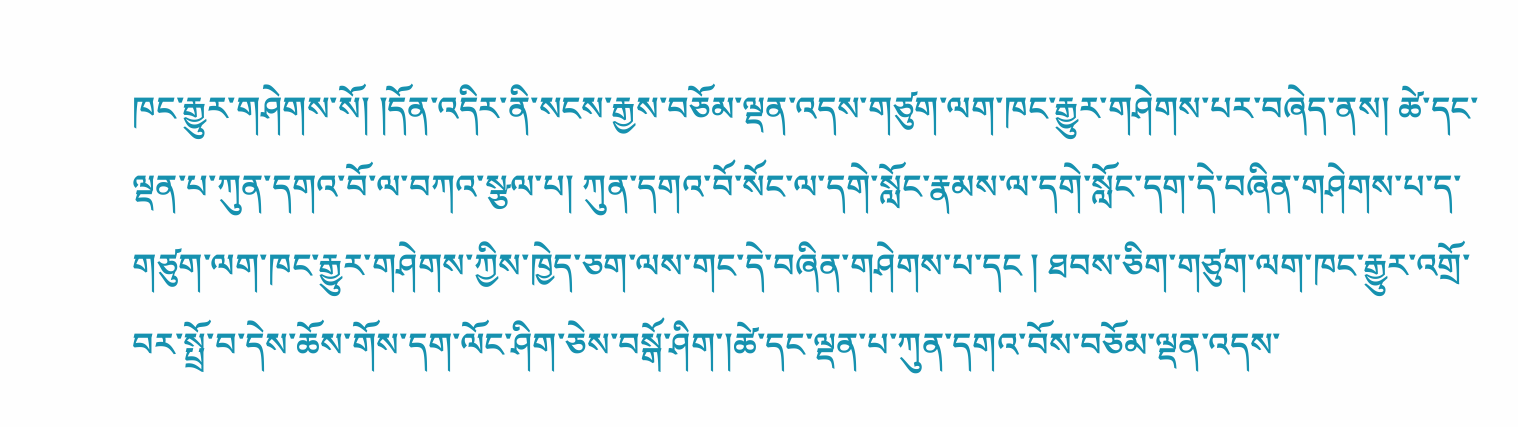ཁང་རྒྱུར་གཤེགས་སོ། །དོན་འདིར་ནི་སངས་རྒྱས་བཅོམ་ལྡན་འདས་གཙུག་ལག་ཁང་རྒྱུར་གཤེགས་པར་བཞེད་ནས། ཚེ་དང་ལྡན་པ་ཀུན་དགའ་བོ་ལ་བཀའ་སྩལ་པ། ཀུན་དགའ་བོ་སོང་ལ་དགེ་སློང་རྣམས་ལ་དགེ་སློང་དག་དེ་བཞིན་གཤེགས་པ་ད་གཙུག་ལག་ཁང་རྒྱུར་གཤེགས་ཀྱིས་ཁྱེད་ཅག་ལས་གང་དེ་བཞིན་གཤེགས་པ་དང ། ཐབས་ཅིག་གཙུག་ལག་ཁང་རྒྱུར་འགྲོ་བར་སྤྲོ་བ་དེས་ཆོས་གོས་དག་ལོང་ཤིག་ཅེས་བསྒོ་ཤིག་།ཚེ་དང་ལྡན་པ་ཀུན་དགའ་བོས་བཅོམ་ལྡན་འདས་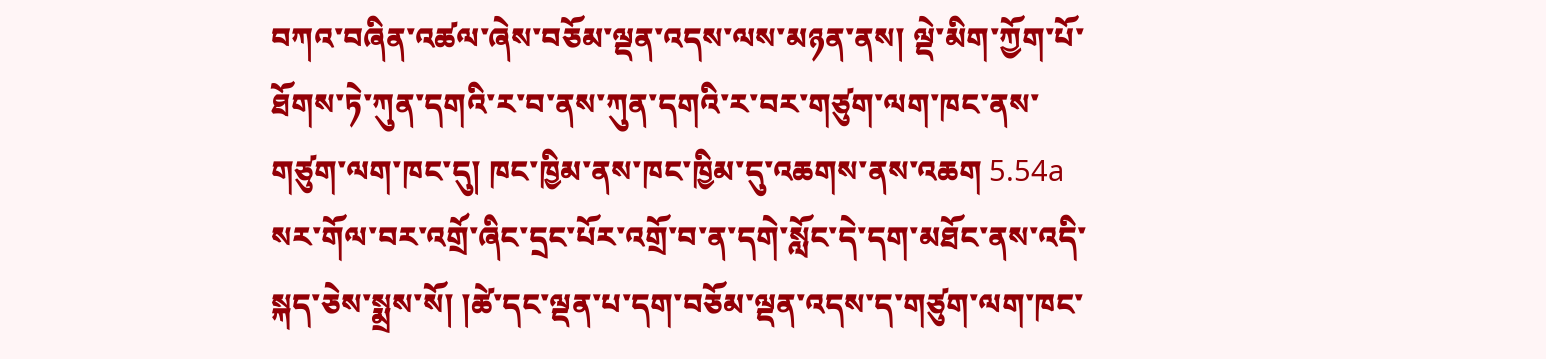བཀའ་བཞིན་འཚལ་ཞེས་བཅོམ་ལྡན་འདས་ལས་མཉན་ནས། ལྡེ་མིག་ཀྱོག་པོ་ཐོགས་ཏེ་ཀུན་དགའི་ར་བ་ནས་ཀུན་དགའི་ར་བར་གཙུག་ལག་ཁང་ནས་གཙུག་ལག་ཁང་དུ། ཁང་ཁྱིམ་ནས་ཁང་ཁྱིམ་དུ་འཆགས་ནས་འཆག 5.54a སར་གོལ་བར་འགྲོ་ཞིང་དྲང་པོར་འགྲོ་བ་ན་དགེ་སློང་དེ་དག་མཐོང་ནས་འདི་སྐད་ཅེས་སྨྲས་སོ། །ཚེ་དང་ལྡན་པ་དག་བཅོམ་ལྡན་འདས་ད་གཙུག་ལག་ཁང་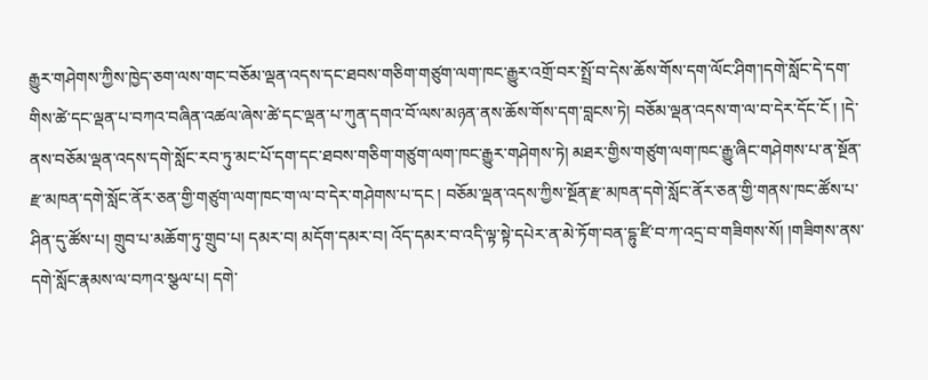རྒྱུར་གཤེགས་ཀྱིས་ཁྱེད་ཅག་ལས་གང་བཅོམ་ལྡན་འདས་དང་ཐབས་གཅིག་གཙུག་ལག་ཁང་རྒྱུར་འགྲོ་བར་སྤྲོ་བ་དེས་ཆོས་གོས་དག་ལོང་ཤིག་།དགེ་སློང་དེ་དག་གིས་ཚེ་དང་ལྡན་པ་བཀའ་བཞིན་འཚལ་ཞེས་ཚེ་དང་ལྡན་པ་ཀུན་དགའ་བོ་ལས་མཉན་ནས་ཆོས་གོས་དག་བླངས་ཏེ། བཅོམ་ལྡན་འདས་ག་ལ་བ་དེར་དོང་ངོ ། །དེ་ནས་བཅོམ་ལྡན་འདས་དགེ་སློང་རབ་ཏུ་མང་པོ་དག་དང་ཐབས་གཅིག་གཙུག་ལག་ཁང་རྒྱུར་གཤེགས་ཏེ། མཐར་གྱིས་གཙུག་ལག་ཁང་རྒྱུ་ཞིང་གཤེགས་པ་ན་སྔོན་རྫ་མཁན་དགེ་སློང་ནོར་ཅན་གྱི་གཙུག་ལག་ཁང་ག་ལ་བ་དེར་གཤེགས་པ་དང ། བཅོམ་ལྡན་འདས་ཀྱིས་སྔོན་རྫ་མཁན་དགེ་སློང་ནོར་ཅན་གྱི་གནས་ཁང་ཚོས་པ་ཤིན་དུ་ཚོས་པ། གྲུབ་པ་མཆོག་ཏུ་གྲུབ་པ། དམར་བ། མདོག་དམར་བ། འོད་དམར་བ་འདི་ལྟ་སྟེ་དཔེར་ན་མེ་ཏོག་བན་དྷུ་ཛི་བ་ཀ་འདྲ་བ་གཟིགས་སོ། །གཟིགས་ནས་དགེ་སློང་རྣམས་ལ་བཀའ་སྩལ་པ། དགེ་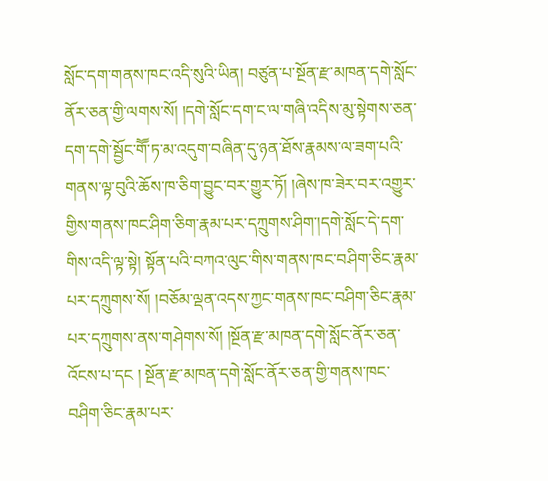སློང་དག་གནས་ཁང་འདི་སུའི་ཡིན། བཙུན་པ་སྔོན་རྫ་མཁན་དགེ་སློང་ནོར་ཅན་གྱི་ལགས་སོ། །དགེ་སློང་དག་ང་ལ་གཞི་འདིས་མུ་སྟེགས་ཅན་དག་དགེ་སྦྱོང་གཽ་ཏ་མ་འདུག་བཞིན་དུ་ཉན་ཐོས་རྣམས་ལ་ཟག་པའི་གནས་ལྟ་བུའི་ཆོས་ཁ་ཅིག་བྱུང་བར་གྱུར་ཏོ། །ཞེས་ཁ་ཟེར་བར་འགྱུར་གྱིས་གནས་ཁང་ཤིག་ཅིག་རྣམ་པར་དཀྲུགས་ཤིག་།དགེ་སློང་དེ་དག་གིས་འདི་ལྟ་སྟེ། སྟོན་པའི་བཀའ་ལུང་གིས་གནས་ཁང་བཤིག་ཅིང་རྣམ་པར་དཀྲུགས་སོ། །བཅོམ་ལྡན་འདས་ཀྱང་གནས་ཁང་བཤིག་ཅིང་རྣམ་པར་དཀྲུགས་ནས་གཤེགས་སོ། །སྔོན་རྫ་མཁན་དགེ་སློང་ནོར་ཅན་འོངས་པ་དང ། སྔོན་རྫ་མཁན་དགེ་སློང་ནོར་ཅན་གྱི་གནས་ཁང་བཤིག་ཅིང་རྣམ་པར་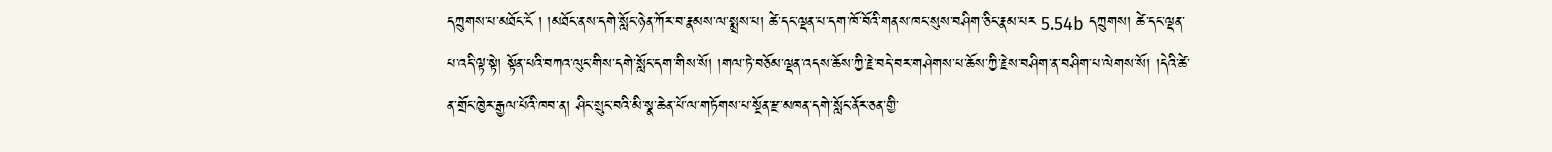དཀྲུགས་པ་མཐོང་ངོ ། །མཐོང་ནས་དགེ་སློང་ཉེན་ཀོར་བ་རྣམས་ལ་སྨྲས་པ། ཚེ་དང་ལྡན་པ་དག་ཁོ་བོའི་གནས་ཁང་སུས་བཤིག་ཅིང་རྣམ་པར 5.54b དཀྲུགས། ཚེ་དང་ལྡན་པ་འདི་ལྟ་སྟེ། སྟོན་པའི་བཀའ་ལུང་གིས་དགེ་སློང་དག་གིས་སོ། །གལ་ཏེ་བཅོམ་ལྡན་འདས་ཆོས་ཀྱི་རྗེ་བདེ་བར་གཤེགས་པ་ཆོས་ཀྱི་རྗེས་བཤིག་ན་བཤིག་པ་ལེགས་སོ། །དེའི་ཚེ་ན་གྲོང་ཁྱེར་རྒྱལ་པོའི་ཁབ་ན། ཤིང་སྲུང་བའི་མི་སྣ་ཆེན་པོ་ལ་གཏོགས་པ་སྔོན་རྫ་མཁན་དགེ་སློང་ནོར་ཅན་གྱི་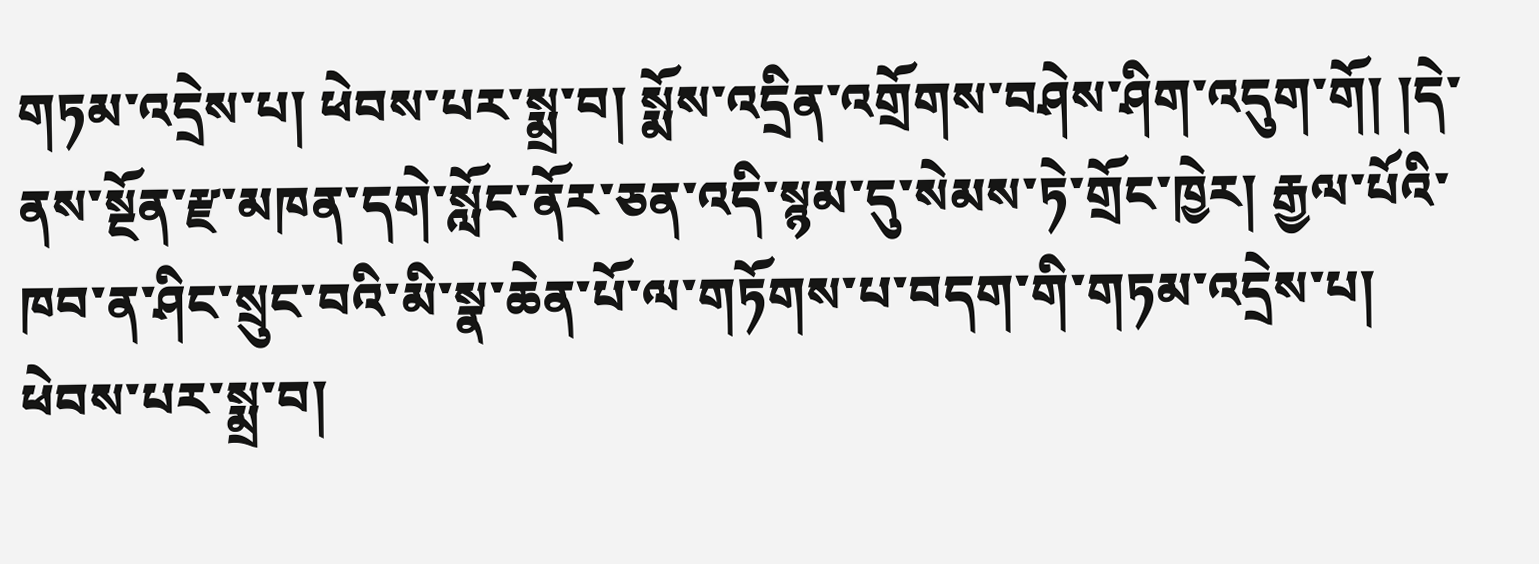གཏམ་འདྲེས་པ། ཕེབས་པར་སྨྲ་བ། སྨོས་འདྲིན་འགྲོགས་བཤེས་ཤིག་འདུག་གོ། །དེ་ནས་སྔོན་རྫ་མཁན་དགེ་སློང་ནོར་ཅན་འདི་སྙམ་དུ་སེམས་ཏེ་གྲོང་ཁྱེར། རྒྱལ་པོའི་ཁབ་ན་ཤིང་སྲུང་བའི་མི་སྣ་ཆེན་པོ་ལ་གཏོགས་པ་བདག་གི་གཏམ་འདྲེས་པ། ཕེབས་པར་སྨྲ་བ།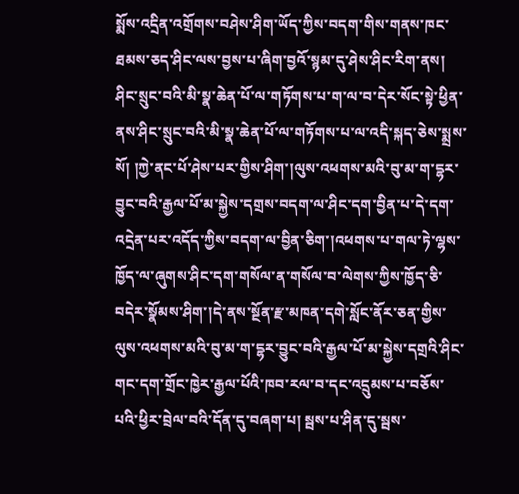སྨོས་འདྲིན་འགྲོགས་བཤེས་ཤིག་ཡོད་ཀྱིས་བདག་གིས་གནས་ཁང་ཐམས་ཅད་ཤིང་ལས་བྱས་པ་ཞིག་བྱའོ་སྙམ་དུ་ཤེས་ཤིང་རིག་ནས། ཤིང་སྲུང་བའི་མི་སྣ་ཆེན་པོ་ལ་གཏོགས་པ་ག་ལ་བ་དེར་སོང་སྟེ་ཕྱིན་ནས་ཤིང་སྲུང་བའི་མི་སྣ་ཆེན་པོ་ལ་གཏོགས་པ་ལ་འདི་སྐད་ཅེས་སྨྲས་སོ། །ཀྱེ་ནང་པོ་ཤེས་པར་གྱིས་ཤིག་།ལུས་འཕགས་མའི་བུ་མ་ག་དྷར་བྱུང་བའི་རྒྱལ་པོ་མ་སྐྱེས་དགྲས་བདག་ལ་ཤིང་དག་བྱིན་པ་དེ་དག་འདྲེན་པར་འདོད་ཀྱིས་བདག་ལ་བྱིན་ཅིག་།འཕགས་པ་གལ་ཏེ་ལྷས་ཁྱོད་ལ་ཞུགས་ཤིང་དག་གསོལ་ན་གསོལ་བ་ལེགས་ཀྱིས་ཁྱོད་ཅི་བདེར་སྣོམས་ཤིག་།དེ་ནས་སྔོན་རྫ་མཁན་དགེ་སློང་ནོར་ཅན་གྱིས་ལུས་འཕགས་མའི་བུ་མ་ག་དྷར་བྱུང་བའི་རྒྱལ་པོ་མ་སྐྱེས་དགྲའི་ཤིང་གང་དག་གྲོང་ཁྱེར་རྒྱལ་པོའི་ཁབ་རལ་བ་དང་འདྲུམས་པ་བཅོས་པའི་ཕྱིར་བྲེལ་བའི་དོན་དུ་བཞག་པ། སྦས་པ་ཤིན་དུ་སྦས་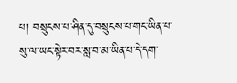པ། བསྲུངས་པ་ཤིན་དུ་བསྲུངས་པ་གང་ཡིན་པ་སུ་ལ་ཡང་སྟེར་བར་སླ་བ་མ་ཡིན་པ་དེ་དག་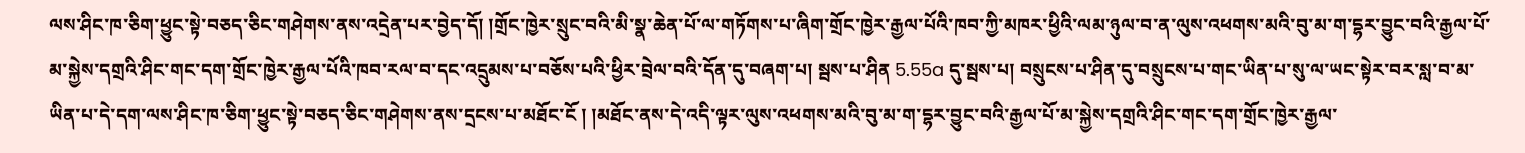ལས་ཤིང་ཁ་ཅིག་ཕྱུང་སྟེ་བཅད་ཅིང་གཤེགས་ནས་འདྲེན་པར་བྱེད་དོ། །གྲོང་ཁྱེར་སྲུང་བའི་མི་སྣ་ཆེན་པོ་ལ་གཏོགས་པ་ཞིག་གྲོང་ཁྱེར་རྒྱལ་པོའི་ཁབ་ཀྱི་མཁར་ཕྱིའི་ལམ་ཉུལ་བ་ན་ལུས་འཕགས་མའི་བུ་མ་ག་དྷར་བྱུང་བའི་རྒྱལ་པོ་མ་སྐྱེས་དགྲའི་ཤིང་གང་དག་གྲོང་ཁྱེར་རྒྱལ་པོའི་ཁབ་རལ་བ་དང་འདྲུམས་པ་བཅོས་པའི་ཕྱིར་བྲེལ་བའི་དོན་དུ་བཞག་པ། སྦས་པ་ཤིན 5.55a དུ་སྦས་པ། བསྲུངས་པ་ཤིན་དུ་བསྲུངས་པ་གང་ཡིན་པ་སུ་ལ་ཡང་སྟེར་བར་སླ་བ་མ་ཡིན་པ་དེ་དག་ལས་ཤིང་ཁ་ཅིག་ཕྱུང་སྟེ་བཅད་ཅིང་གཤེགས་ནས་དྲངས་པ་མཐོང་ངོ ། །མཐོང་ནས་དེ་འདི་ལྟར་ལུས་འཕགས་མའི་བུ་མ་ག་དྷར་བྱུང་བའི་རྒྱལ་པོ་མ་སྐྱེས་དགྲའི་ཤིང་གང་དག་གྲོང་ཁྱེར་རྒྱལ་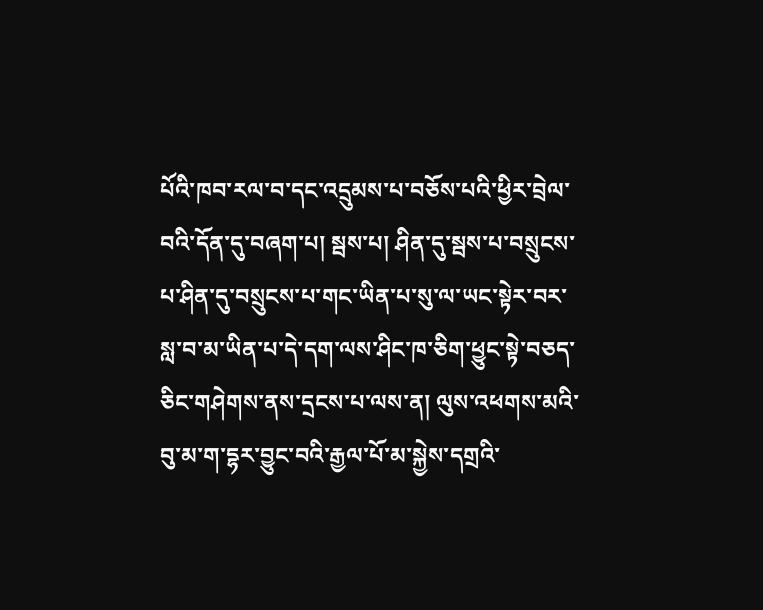པོའི་ཁབ་རལ་བ་དང་འདྲུམས་པ་བཅོས་པའི་ཕྱིར་བྲེལ་བའི་དོན་དུ་བཞག་པ། སྦས་པ། ཤིན་དུ་སྦས་པ་བསྲུངས་པ་ཤིན་དུ་བསྲུངས་པ་གང་ཡིན་པ་སུ་ལ་ཡང་སྟེར་བར་སླ་བ་མ་ཡིན་པ་དེ་དག་ལས་ཤིང་ཁ་ཅིག་ཕྱུང་སྟེ་བཅད་ཅིང་གཤེགས་ནས་དྲངས་པ་ལས་ན། ལུས་འཕགས་མའི་བུ་མ་ག་དྷར་བྱུང་བའི་རྒྱལ་པོ་མ་སྐྱེས་དགྲའི་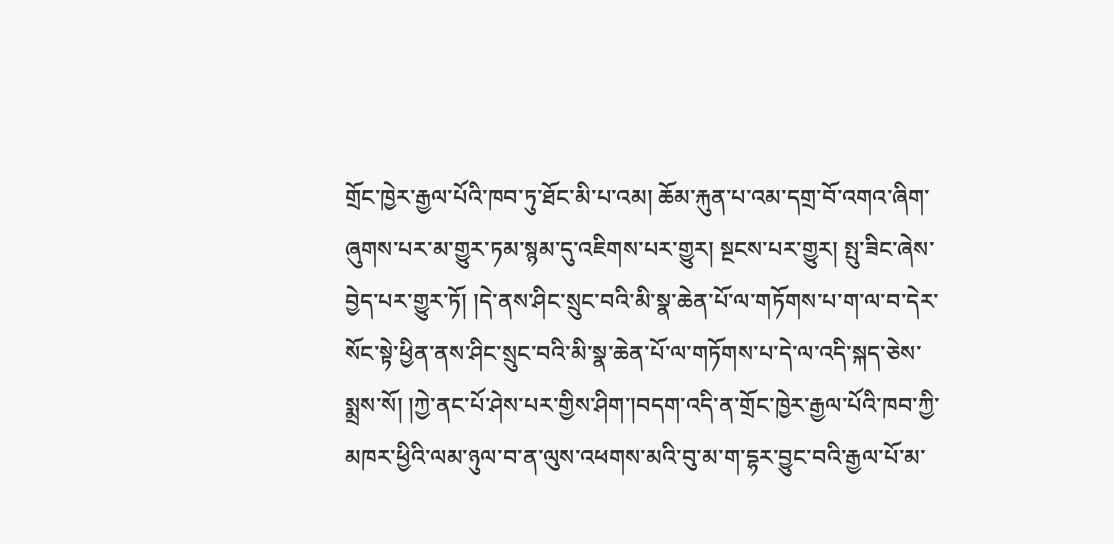གྲོང་ཁྱེར་རྒྱལ་པོའི་ཁབ་ཏུ་ཐོང་མི་པ་འམ། ཆོམ་རྐུན་པ་འམ་དགྲ་བོ་འགའ་ཞིག་ཞུགས་པར་མ་གྱུར་ཏམ་སྙམ་དུ་འཇིགས་པར་གྱུར། སྔངས་པར་གྱུར། སྤུ་ཟིང་ཞེས་བྱེད་པར་གྱུར་ཏོ། །དེ་ནས་ཤིང་སྲུང་བའི་མི་སྣ་ཆེན་པོ་ལ་གཏོགས་པ་ག་ལ་བ་དེར་སོང་སྟེ་ཕྱིན་ནས་ཤིང་སྲུང་བའི་མི་སྣ་ཆེན་པོ་ལ་གཏོགས་པ་དེ་ལ་འདི་སྐད་ཅེས་སྨྲས་སོ། །ཀྱེ་ནང་པོ་ཤེས་པར་གྱིས་ཤིག་།བདག་འདི་ན་གྲོང་ཁྱེར་རྒྱལ་པོའི་ཁབ་ཀྱི་མཁར་ཕྱིའི་ལམ་ཉུལ་བ་ན་ལུས་འཕགས་མའི་བུ་མ་ག་དྷར་བྱུང་བའི་རྒྱལ་པོ་མ་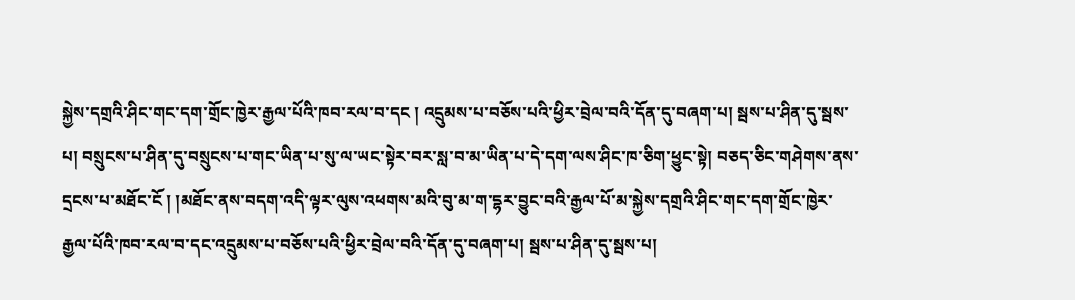སྐྱེས་དགྲའི་ཤིང་གང་དག་གྲོང་ཁྱེར་རྒྱལ་པོའི་ཁབ་རལ་བ་དང ། འདྲུམས་པ་བཅོས་པའི་ཕྱིར་བྲེལ་བའི་དོན་དུ་བཞག་པ། སྦས་པ་ཤིན་དུ་སྦས་པ། བསྲུངས་པ་ཤིན་དུ་བསྲུངས་པ་གང་ཡིན་པ་སུ་ལ་ཡང་སྟེར་བར་སླ་བ་མ་ཡིན་པ་དེ་དག་ལས་ཤིང་ཁ་ཅིག་ཕྱུང་སྟེ། བཅད་ཅིང་གཤེགས་ནས་དྲངས་པ་མཐོང་ངོ ། །མཐོང་ནས་བདག་འདི་ལྟར་ལུས་འཕགས་མའི་བུ་མ་ག་དྷར་བྱུང་བའི་རྒྱལ་པོ་མ་སྐྱེས་དགྲའི་ཤིང་གང་དག་གྲོང་ཁྱེར་རྒྱལ་པོའི་ཁབ་རལ་བ་དང་འདྲུམས་པ་བཅོས་པའི་ཕྱིར་བྲེལ་བའི་དོན་དུ་བཞག་པ། སྦས་པ་ཤིན་དུ་སྦས་པ།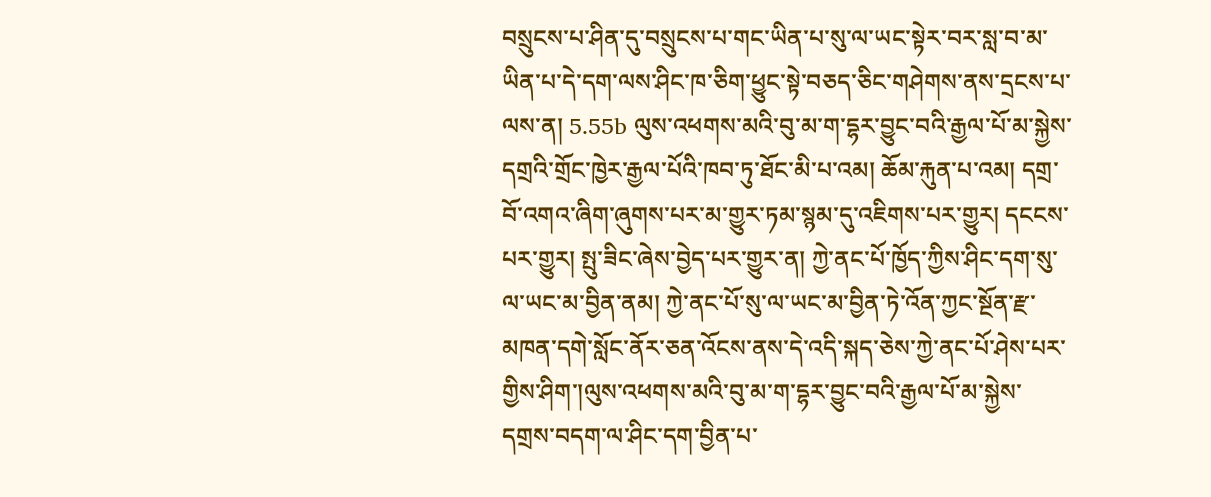བསྲུངས་པ་ཤིན་དུ་བསྲུངས་པ་གང་ཡིན་པ་སུ་ལ་ཡང་སྟེར་བར་སླ་བ་མ་ཡིན་པ་དེ་དག་ལས་ཤིང་ཁ་ཅིག་ཕྱུང་སྟེ་བཅད་ཅིང་གཤེགས་ནས་དྲངས་པ་ལས་ན། 5.55b ལུས་འཕགས་མའི་བུ་མ་ག་དྷར་བྱུང་བའི་རྒྱལ་པོ་མ་སྐྱེས་དགྲའི་གྲོང་ཁྱེར་རྒྱལ་པོའི་ཁབ་ཏུ་ཐོང་མི་པ་འམ། ཆོམ་རྐུན་པ་འམ། དགྲ་བོ་འགའ་ཞིག་ཞུགས་པར་མ་གྱུར་ཏམ་སྙམ་དུ་འཇིགས་པར་གྱུར། དངངས་པར་གྱུར། སྤུ་ཟིང་ཞེས་བྱེད་པར་གྱུར་ན། ཀྱེ་ནང་པོ་ཁྱོད་ཀྱིས་ཤིང་དག་སུ་ལ་ཡང་མ་བྱིན་ནམ། ཀྱེ་ནང་པོ་སུ་ལ་ཡང་མ་བྱིན་ཏེ་འོན་ཀྱང་སྔོན་རྫ་མཁན་དགེ་སློང་ནོར་ཅན་འོངས་ནས་དེ་འདི་སྐད་ཅེས་ཀྱེ་ནང་པོ་ཤེས་པར་གྱིས་ཤིག་།ལུས་འཕགས་མའི་བུ་མ་ག་དྷར་བྱུང་བའི་རྒྱལ་པོ་མ་སྐྱེས་དགྲས་བདག་ལ་ཤིང་དག་བྱིན་པ་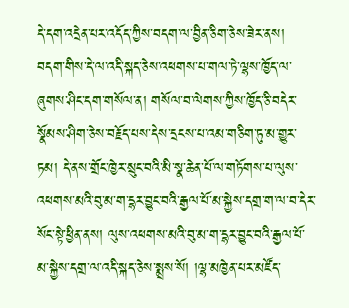དེ་དག་འདྲེན་པར་འདོད་ཀྱིས་བདག་ལ་བྱིན་ཅིག་ཅེས་ཟེར་ནས། བདག་གིས་དེ་ལ་འདི་སྐད་ཅེས་འཕགས་པ་གལ་ཏེ་ལྷས་ཁྱོད་ལ་ཞུགས་ཤིང་དག་གསོལ་ན། གསོལ་བ་ལེགས་ཀྱིས་ཁྱོད་ཅི་བདེར་སྣོམས་ཤིག་ཅེས་བརྗོད་པས་དེས་དྲངས་པ་འམ་གཅིག་ཏུ་མ་གྱུར་ཏམ། དེ་ནས་གྲོང་ཁྱེར་སྲུང་བའི་མི་སྣ་ཆེན་པོ་ལ་གཏོགས་པ་ལུས་འཕགས་མའི་བུ་མ་ག་དྷར་བྱུང་བའི་རྒྱལ་པོ་མ་སྐྱེས་དགྲ་ག་ལ་བ་དེར་སོང་སྟེ་ཕྱིན་ནས། ལུས་འཕགས་མའི་བུ་མ་ག་དྷར་བྱུང་བའི་རྒྱལ་པོ་མ་སྐྱེས་དགྲ་ལ་འདི་སྐད་ཅེས་སྨྲས་སོ། །ལྷ་མཁྱེན་པར་མཛོད་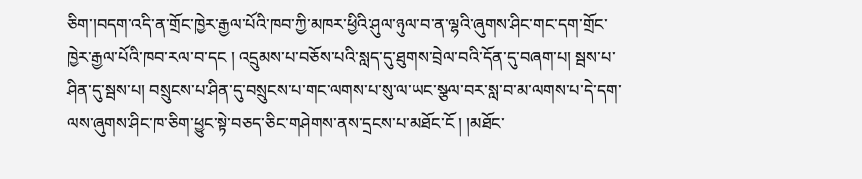ཅིག་།བདག་འདི་ན་གྲོང་ཁྱེར་རྒྱལ་པོའི་ཁབ་ཀྱི་མཁར་ཕྱིའི་ཤུལ་ཉུལ་བ་ན་ལྷའི་ཞུགས་ཤིང་གང་དག་གྲོང་ཁྱེར་རྒྱལ་པོའི་ཁབ་རལ་བ་དང ། འདྲུམས་པ་བཅོས་པའི་སླད་དུ་ཐུགས་བྲེལ་བའི་དོན་དུ་བཞག་པ། སྦས་པ་ཤིན་དུ་སྦས་པ། བསྲུངས་པ་ཤིན་དུ་བསྲུངས་པ་གང་ལགས་པ་སུ་ལ་ཡང་སྩལ་བར་སླ་བ་མ་ལགས་པ་དེ་དག་ལས་ཞུགས་ཤིང་ཁ་ཅིག་ཕྱུང་སྟེ་བཅད་ཅིང་གཤེགས་ནས་དྲངས་པ་མཐོང་ངོ ། །མཐོང་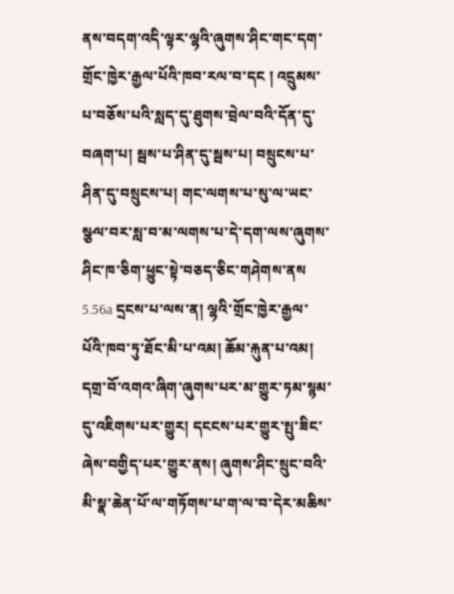ནས་བདག་འདི་ལྟར་ལྷའི་ཞུགས་ཤིང་གང་དག་གྲོང་ཁྱེར་རྒྱལ་པོའི་ཁབ་རལ་བ་དང ། འདྲུམས་པ་བཅོས་པའི་སླད་དུ་ཐུགས་བྲེལ་བའི་དོན་དུ་བཞག་པ། སྦས་པ་ཤིན་དུ་སྦས་པ། བསྲུངས་པ་ཤིན་དུ་བསྲུངས་པ། གང་ལགས་པ་སུ་ལ་ཡང་སྩལ་བར་སླ་བ་མ་ལགས་པ་དེ་དག་ལས་ཞུགས་ཤིང་ཁ་ཅིག་ཕྱུང་སྟེ་བཅད་ཅིང་གཤེགས་ནས 5.56a དྲངས་པ་ལས་ན། ལྷའི་གྲོང་ཁྱེར་རྒྱལ་པོའི་ཁབ་ཏུ་ཐོང་མི་པ་འམ། ཆོམ་རྐུན་པ་འམ། དགྲ་བོ་འགའ་ཞིག་ཞུགས་པར་མ་གྱུར་ཏམ་སྙམ་དུ་འཇིགས་པར་གྱུར། དངངས་པར་གྱུར་སྤུ་ཟིང་ཞེས་བགྱིད་པར་གྱུར་ནས། ཞུགས་ཤིང་སྲུང་བའི་མི་སྣ་ཆེན་པོ་ལ་གཏོགས་པ་ག་ལ་བ་དེར་མཆིས་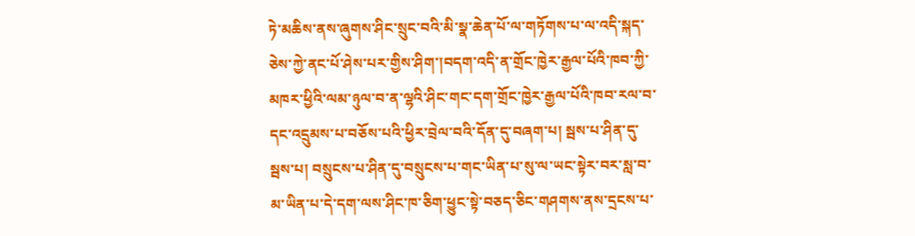ཏེ་མཆིས་ནས་ཞུགས་ཤིང་སྲུང་བའི་མི་སྣ་ཆེན་པོ་ལ་གཏོགས་པ་ལ་འདི་སྐད་ཅེས་ཀྱེ་ནང་པོ་ཤེས་པར་གྱིས་ཤིག་།བདག་འདི་ན་གྲོང་ཁྱེར་རྒྱལ་པོའི་ཁབ་ཀྱི་མཁར་ཕྱིའི་ལམ་ཉུལ་བ་ན་ལྷའི་ཤིང་གང་དག་གྲོང་ཁྱེར་རྒྱལ་པོའི་ཁབ་རལ་བ་དང་འདྲུམས་པ་བཅོས་པའི་ཕྱིར་བྲེལ་བའི་དོན་དུ་བཞག་པ། སྦས་པ་ཤིན་དུ་སྦས་པ། བསྲུངས་པ་ཤིན་དུ་བསྲུངས་པ་གང་ཡིན་པ་སུ་ལ་ཡང་སྟེར་བར་སླ་བ་མ་ཡིན་པ་དེ་དག་ལས་ཤིང་ཁ་ཅིག་ཕྱུང་སྟེ་བཅད་ཅིང་གཤགས་ནས་དྲངས་པ་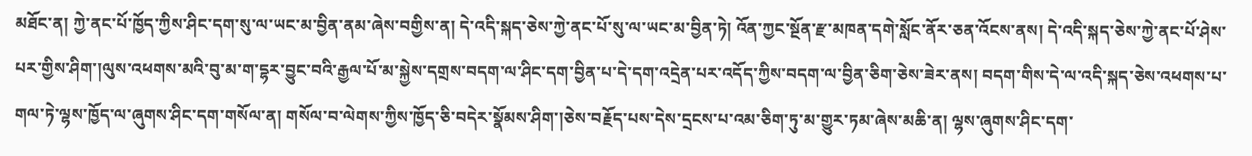མཐོང་ན། ཀྱེ་ནང་པོ་ཁྱོད་ཀྱིས་ཤིང་དག་སུ་ལ་ཡང་མ་བྱིན་ནམ་ཞེས་བགྱིས་ན། དེ་འདི་སྐད་ཅེས་ཀྱེ་ནང་པོ་སུ་ལ་ཡང་མ་བྱིན་ཏེ། འོན་ཀྱང་སྔོན་རྫ་མཁན་དགེ་སློང་ནོར་ཅན་འོངས་ནས། དེ་འདི་སྐད་ཅེས་ཀྱེ་ནང་པོ་ཤེས་པར་གྱིས་ཤིག་།ལུས་འཕགས་མའི་བུ་མ་ག་དྷར་བྱུང་བའི་རྒྱལ་པོ་མ་སྐྱེས་དགྲས་བདག་ལ་ཤིང་དག་བྱིན་པ་དེ་དག་འདྲེན་པར་འདོད་ཀྱིས་བདག་ལ་བྱིན་ཅིག་ཅེས་ཟེར་ནས། བདག་གིས་དེ་ལ་འདི་སྐད་ཅེས་འཕགས་པ་གལ་ཏེ་ལྷས་ཁྱོད་ལ་ཞུགས་ཤིང་དག་གསོལ་ན། གསོལ་བ་ལེགས་ཀྱིས་ཁྱོད་ཅི་བདེར་སྣོམས་ཤིག་།ཅེས་བརྗོད་པས་དེས་དྲངས་པ་འམ་ཅིག་ཏུ་མ་གྱུར་ཏམ་ཞེས་མཆི་ན། ལྷས་ཞུགས་ཤིང་དག་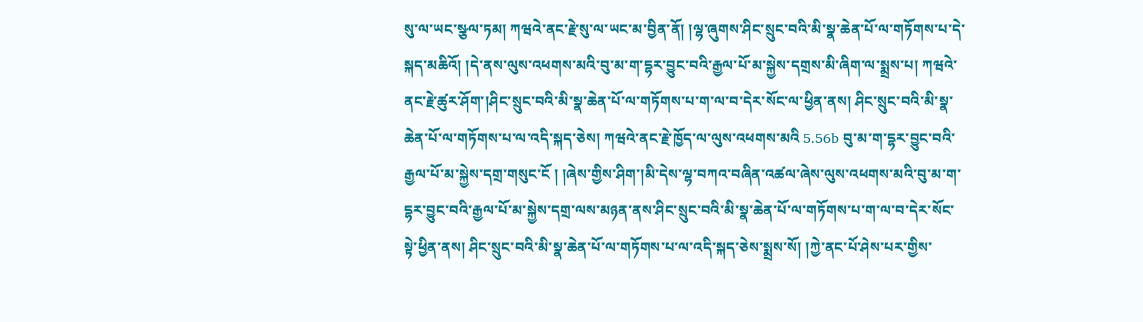སུ་ལ་ཡང་སྩལ་ཏམ། ཀཝའེ་ནང་རྗེ་སུ་ལ་ཡང་མ་བྱིན་ནོ། །ལྷ་ཞུགས་ཤིང་སྲུང་བའི་མི་སྣ་ཆེན་པོ་ལ་གཏོགས་པ་དེ་སྐད་མཆིའོ། །དེ་ནས་ལུས་འཕགས་མའི་བུ་མ་ག་དྷར་བྱུང་བའི་རྒྱལ་པོ་མ་སྐྱེས་དགྲས་མི་ཞིག་ལ་སྨྲས་པ། ཀཝའེ་ནང་རྗེ་ཚུར་ཤོག་།ཤིང་སྲུང་བའི་མི་སྣ་ཆེན་པོ་ལ་གཏོགས་པ་ག་ལ་བ་དེར་སོང་ལ་ཕྱིན་ནས། ཤིང་སྲུང་བའི་མི་སྣ་ཆེན་པོ་ལ་གཏོགས་པ་ལ་འདི་སྐད་ཅེས། ཀཝའེ་ནང་རྗེ་ཁྱོད་ལ་ལུས་འཕགས་མའི 5.56b བུ་མ་ག་དྷར་བྱུང་བའི་རྒྱལ་པོ་མ་སྐྱེས་དགྲ་གསུང་ངོ ། །ཞེས་གྱིས་ཤིག་།མི་དེས་ལྷ་བཀའ་བཞིན་འཚལ་ཞེས་ལུས་འཕགས་མའི་བུ་མ་ག་དྷར་བྱུང་བའི་རྒྱལ་པོ་མ་སྐྱེས་དགྲ་ལས་མཉན་ནས་ཤིང་སྲུང་བའི་མི་སྣ་ཆེན་པོ་ལ་གཏོགས་པ་ག་ལ་བ་དེར་སོང་སྟེ་ཕྱིན་ནས། ཤིང་སྲུང་བའི་མི་སྣ་ཆེན་པོ་ལ་གཏོགས་པ་ལ་འདི་སྐད་ཅེས་སྨྲས་སོ། །ཀྱེ་ནང་པོ་ཤེས་པར་གྱིས་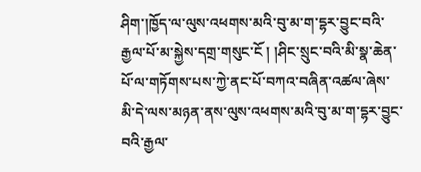ཤིག་།ཁྱོད་ལ་ལུས་འཕགས་མའི་བུ་མ་ག་དྷར་བྱུང་བའི་རྒྱལ་པོ་མ་སྐྱེས་དགྲ་གསུང་ངོ ། །ཤིང་སྲུང་བའི་མི་སྣ་ཆེན་པོ་ལ་གཏོགས་པས་ཀྱེ་ནང་པོ་བཀའ་བཞིན་འཚལ་ཞེས་མི་དེ་ལས་མཉན་ནས་ལུས་འཕགས་མའི་བུ་མ་ག་དྷར་བྱུང་བའི་རྒྱལ་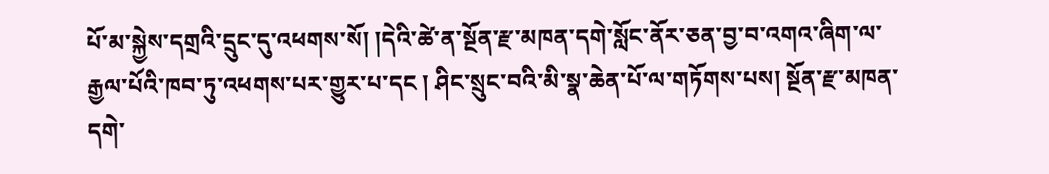པོ་མ་སྐྱེས་དགྲའི་དྲུང་དུ་འཕགས་སོ། །དེའི་ཚེ་ན་སྔོན་རྫ་མཁན་དགེ་སློང་ནོར་ཅན་བྱ་བ་འགའ་ཞིག་ལ་རྒྱལ་པོའི་ཁབ་ཏུ་འཕགས་པར་གྱུར་པ་དང ། ཤིང་སྲུང་བའི་མི་སྣ་ཆེན་པོ་ལ་གཏོགས་པས། སྔོན་རྫ་མཁན་དགེ་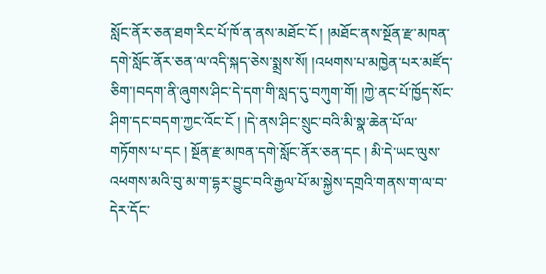སློང་ནོར་ཅན་ཐག་རིང་པོ་ཁོ་ན་ནས་མཐོང་ངོ ། །མཐོང་ནས་སྔོན་རྫ་མཁན་དགེ་སློང་ནོར་ཅན་ལ་འདི་སྐད་ཅེས་སྨྲས་སོ། །འཕགས་པ་མཁྱེན་པར་མཛོད་ཅིག་།བདག་ནི་ཞུགས་ཤིང་དེ་དག་གི་སླད་དུ་བཀུག་གོ། །ཀྱེ་ནང་པོ་ཁྱོད་སོང་ཤིག་དང་བདག་ཀྱང་འོང་ངོ ། །དེ་ནས་ཤིང་སྲུང་བའི་མི་སྣ་ཆེན་པོ་ལ་གཏོགས་པ་དང ། སྔོན་རྫ་མཁན་དགེ་སློང་ནོར་ཅན་དང ། མི་དེ་ཡང་ལུས་འཕགས་མའི་བུ་མ་ག་དྷར་བྱུང་བའི་རྒྱལ་པོ་མ་སྐྱེས་དགྲའི་གནས་ག་ལ་བ་དེར་དོང་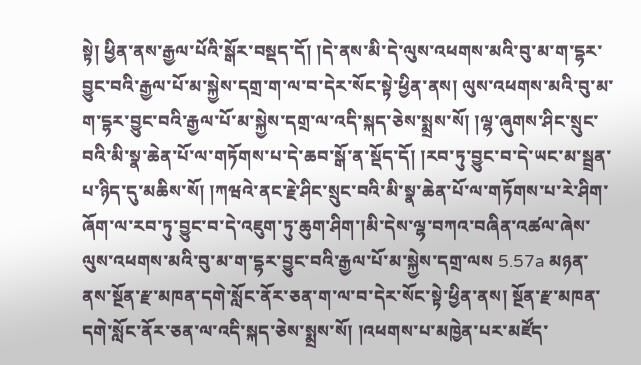སྟེ། ཕྱིན་ནས་རྒྱལ་པོའི་སྒོར་བསྡད་དོ། །དེ་ནས་མི་དེ་ལུས་འཕགས་མའི་བུ་མ་ག་དྷར་བྱུང་བའི་རྒྱལ་པོ་མ་སྐྱེས་དགྲ་ག་ལ་བ་དེར་སོང་སྟེ་ཕྱིན་ནས། ལུས་འཕགས་མའི་བུ་མ་ག་དྷར་བྱུང་བའི་རྒྱལ་པོ་མ་སྐྱེས་དགྲ་ལ་འདི་སྐད་ཅེས་སྨྲས་སོ། །ལྷ་ཞུགས་ཤིང་སྲུང་བའི་མི་སྣ་ཆེན་པོ་ལ་གཏོགས་པ་དེ་ཆབ་སྒོ་ན་སྡོད་དོ། །རབ་ཏུ་བྱུང་བ་དེ་ཡང་མ་སྦྲན་པ་ཉིད་དུ་མཆིས་སོ། །ཀཝའེ་ནང་རྗེ་ཤིང་སྲུང་བའི་མི་སྣ་ཆེན་པོ་ལ་གཏོགས་པ་རེ་ཤིག་ཞོག་ལ་རབ་ཏུ་བྱུང་བ་དེ་འཇུག་ཏུ་ཆུག་ཤིག་།མི་དེས་ལྷ་བཀའ་བཞིན་འཚལ་ཞེས་ལུས་འཕགས་མའི་བུ་མ་ག་དྷར་བྱུང་བའི་རྒྱལ་པོ་མ་སྐྱེས་དགྲ་ལས 5.57a མཉན་ནས་སྔོན་རྫ་མཁན་དགེ་སློང་ནོར་ཅན་ག་ལ་བ་དེར་སོང་སྟེ་ཕྱིན་ནས། སྔོན་རྫ་མཁན་དགེ་སློང་ནོར་ཅན་ལ་འདི་སྐད་ཅེས་སྨྲས་སོ། །འཕགས་པ་མཁྱེན་པར་མཛོད་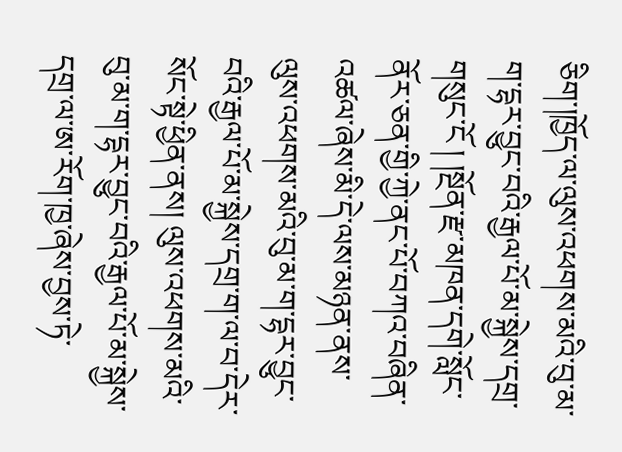ཅིག་།ཁྱོད་ལ་ལུས་འཕགས་མའི་བུ་མ་ག་དྷར་བྱུང་བའི་རྒྱལ་པོ་མ་སྐྱེས་དགྲ་གསུང་ངོ ། །སྔོན་རྫ་མཁན་དགེ་སློང་ནོར་ཅན་གྱི་ཀྱེ་ནང་པོ་བཀའ་བཞིན་འཚལ་ཞེས་མི་དེ་ལས་མཉན་ནས་ལུས་འཕགས་མའི་བུ་མ་ག་དྷར་བྱུང་བའི་རྒྱལ་པོ་མ་སྐྱེས་དགྲ་ག་ལ་བ་དེར་སོང་སྟེ་ཕྱིན་ནས། ལུས་འཕགས་མའི་བུ་མ་ག་དྷར་བྱུང་བའི་རྒྱལ་པོ་མ་སྐྱེས་དགྲ་ལ་ཨ་རོག་ཁྱ་ཞེས་བྱས་ཏེ་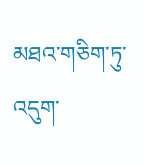མཐའ་གཅིག་ཏུ་འདུག་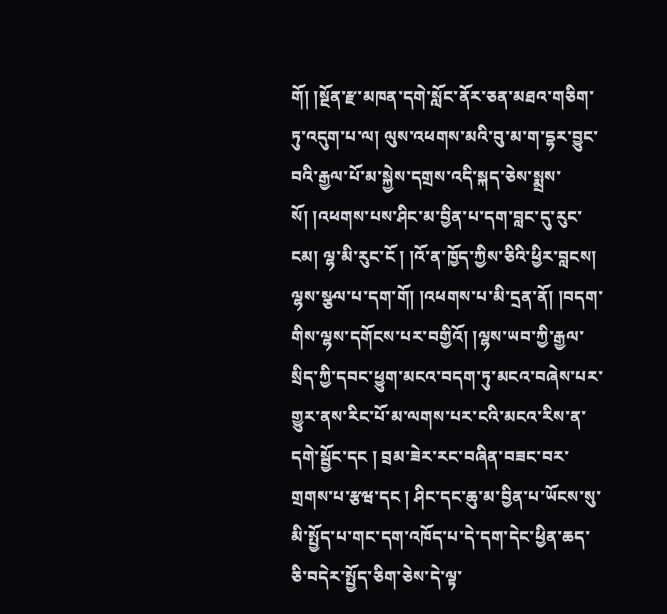གོ། །སྔོན་རྫ་མཁན་དགེ་སློང་ནོར་ཅན་མཐའ་གཅིག་ཏུ་འདུག་པ་ལ། ལུས་འཕགས་མའི་བུ་མ་ག་དྷར་བྱུང་བའི་རྒྱལ་པོ་མ་སྐྱེས་དགྲས་འདི་སྐད་ཅེས་སྨྲས་སོ། །འཕགས་པས་ཤིང་མ་བྱིན་པ་དག་བླང་དུ་རུང་ངམ། ལྷ་མི་རུང་ངོ ། །འོ་ན་ཁྱོད་ཀྱིས་ཅིའི་ཕྱིར་བླངས། ལྷས་སྩལ་པ་དག་གོ། །འཕགས་པ་མི་དྲན་ནོ། །བདག་གིས་ལྷས་དགོངས་པར་བགྱིའོ། །ལྷས་ཡབ་ཀྱི་རྒྱལ་སྲིད་ཀྱི་དབང་ཕྱུག་མངའ་བདག་ཏུ་མངའ་བཞེས་པར་གྱུར་ནས་རིང་པོ་མ་ལགས་པར་ངའི་མངའ་རིས་ན་དགེ་སྦྱོང་དང ། བྲམ་ཟེར་རང་བཞིན་བཟང་བར་གྲགས་པ་རྩཝ་དང ། ཤིང་དང་ཆུ་མ་བྱིན་པ་ཡོངས་སུ་མི་སྤྱོད་པ་གང་དག་འཁོད་པ་དེ་དག་དེང་ཕྱིན་ཆད་ཅི་བདེར་སྤྱོད་ཅིག་ཅེས་དེ་ལྟ་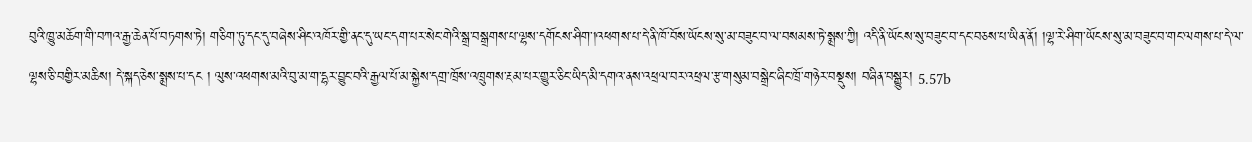བུའི་ཁྱུ་མཆོག་གི་བཀའ་རྒྱ་ཆེན་པོ་བཏགས་ཏེ། གཅིག་ཏུ་དང་དུ་བཞེས་ཤིང་འཁོར་གྱི་ནང་དུ་ཡང་དག་པར་སེང་གེའི་སྒྲ་བསྒྲགས་པ་ལྷས་དགོངས་ཤིག་།འཕགས་པ་དེ་ནི་ཁོ་བོས་ཡོངས་སུ་མ་བཟུང་བ་ལ་བསམས་ཏེ་སྨྲས་ཀྱི། འདི་ནི་ཡོངས་སུ་བཟུང་བ་དང་བཅས་པ་ཡིན་ནོ། །ལྷ་རེ་ཤིག་ཡོངས་སུ་མ་བཟུང་བ་གང་ལགས་པ་དེ་ལ་ལྷས་ཅི་བགྱིར་མཆིས། དེ་སྐད་ཅེས་སྨྲས་པ་དང ། ལུས་འཕགས་མའི་བུ་མ་ག་དྷར་བྱུང་བའི་རྒྱལ་པོ་མ་སྐྱེས་དགྲ་ཁྲོས་འཁྲུགས་རྔམ་པར་གྱུར་ཅིང་ཡིད་མི་དགའ་ནས་འཕྲལ་བར་འཕྲལ་རྩ་གསུམ་བསྒྲེང་ཞིང་ཁྲོ་གཉེར་བསྡུས། བཞིན་བསྒྱུར། 5.57b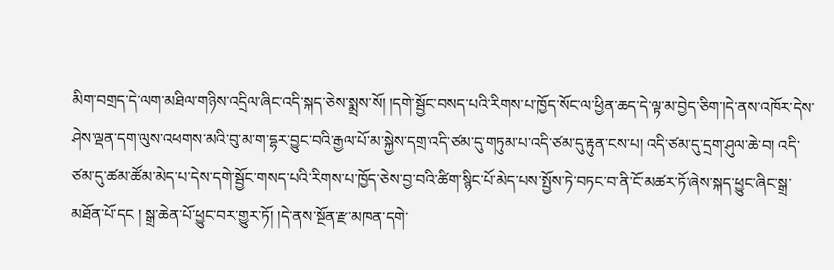མིག་བགྲད་དེ་ལག་མཐིལ་གཉིས་འདྲིལ་ཞིང་འདི་སྐད་ཅེས་སྨྲས་སོ། །དགེ་སྦྱོང་བསད་པའི་རིགས་པ་ཁྱོད་སོང་ལ་ཕྱིན་ཆད་དེ་ལྟ་མ་བྱེད་ཅིག་།དེ་ནས་འཁོར་དེས་ཤེས་ལྡན་དག་ལུས་འཕགས་མའི་བུ་མ་ག་དྷར་བྱུང་བའི་རྒྱལ་པོ་མ་སྐྱེས་དགྲ་འདི་ཙམ་དུ་གཏུམ་པ་འདི་ཙམ་དུ་རྟུན་ངས་པ། འདི་ཙམ་དུ་དྲག་ཤུལ་ཆེ་བ། འདི་ཙམ་དུ་ཚམ་ཚོམ་མེད་པ་དེས་དགེ་སྦྱོང་གསད་པའི་རིགས་པ་ཁྱོད་ཅེས་བྱ་བའི་ཚིག་སྙིང་པོ་མེད་པས་སྤྱོས་ཏེ་བཏང་བ་ནི་ངོ་མཚར་ཏོ་ཞེས་སྐད་ཕྱུང་ཞིང་སྒྲ་མཐོན་པོ་དང ། སྒྲ་ཆེན་པོ་ཕྱུང་བར་གྱུར་ཏོ། །དེ་ནས་སྔོན་རྫ་མཁན་དགེ་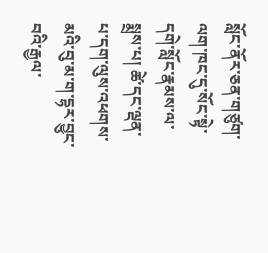སློང་ནོར་ཅན་གཙུག་ལག་ཁང་དུ་སོང་སྟེ་དགེ་སློང་རྣམས་ལ་སྨྲས་པ། ཚེ་དང་ལྡན་པ་དག་ལུས་འཕགས་མའི་བུ་མ་ག་དྷར་བྱུང་བའི་རྒྱལ་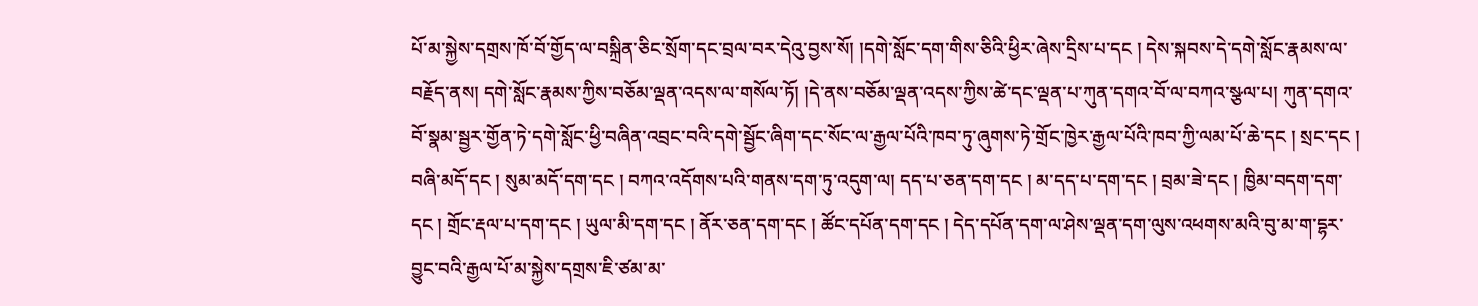པོ་མ་སྐྱེས་དགྲས་ཁོ་བོ་གྱོད་ལ་བསྐྲིན་ཅིང་སྲོག་དང་བྲལ་བར་དེའུ་བྱས་སོ། །དགེ་སློང་དག་གིས་ཅིའི་ཕྱིར་ཞེས་དྲིས་པ་དང ། དེས་སྐབས་དེ་དགེ་སློང་རྣམས་ལ་བརྗོད་ནས། དགེ་སློང་རྣམས་ཀྱིས་བཅོམ་ལྡན་འདས་ལ་གསོལ་ཏོ། །དེ་ནས་བཅོམ་ལྡན་འདས་ཀྱིས་ཚེ་དང་ལྡན་པ་ཀུན་དགའ་བོ་ལ་བཀའ་སྩལ་པ། ཀུན་དགའ་བོ་སྣམ་སྦྱར་གྱོན་ཏེ་དགེ་སློང་ཕྱི་བཞིན་འབྲང་བའི་དགེ་སྦྱོང་ཞིག་དང་སོང་ལ་རྒྱལ་པོའི་ཁབ་ཏུ་ཞུགས་ཏེ་གྲོང་ཁྱེར་རྒྱལ་པོའི་ཁབ་ཀྱི་ལམ་པོ་ཆེ་དང ། སྲང་དང ། བཞི་མདོ་དང ། སུམ་མདོ་དག་དང ། བཀའ་འདོགས་པའི་གནས་དག་ཏུ་འདུག་ལ། དད་པ་ཅན་དག་དང ། མ་དད་པ་དག་དང ། བྲམ་ཟེ་དང ། ཁྱིམ་བདག་དག་དང ། གྲོང་རྡལ་པ་དག་དང ། ཡུལ་མི་དག་དང ། ནོར་ཅན་དག་དང ། ཚོང་དཔོན་དག་དང ། དེད་དཔོན་དག་ལ་ཤེས་ལྡན་དག་ལུས་འཕགས་མའི་བུ་མ་ག་དྷར་བྱུང་བའི་རྒྱལ་པོ་མ་སྐྱེས་དགྲས་ཇི་ཙམ་མ་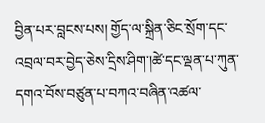བྱིན་པར་བླངས་པས། གྱོད་ལ་སྐྲིན་ཅིང་སྲོག་དང་འབྲལ་བར་བྱེད་ཅེས་དྲིས་ཤིག་།ཚེ་དང་ལྡན་པ་ཀུན་དགའ་བོས་བཙུན་པ་བཀའ་བཞིན་འཚལ་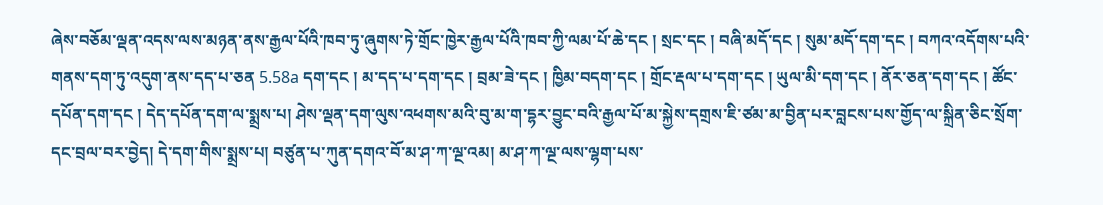ཞེས་བཅོམ་ལྡན་འདས་ལས་མཉན་ནས་རྒྱལ་པོའི་ཁབ་ཏུ་ཞུགས་ཏེ་གྲོང་ཁྱེར་རྒྱལ་པོའི་ཁབ་ཀྱི་ལམ་པོ་ཆེ་དང ། སྲང་དང ། བཞི་མདོ་དང ། སུམ་མདོ་དག་དང ། བཀའ་འདོགས་པའི་གནས་དག་ཏུ་འདུག་ནས་དད་པ་ཅན 5.58a དག་དང ། མ་དད་པ་དག་དང ། བྲམ་ཟེ་དང ། ཁྱིམ་བདག་དང ། གྲོང་རྡལ་པ་དག་དང ། ཡུལ་མི་དག་དང ། ནོར་ཅན་དག་དང ། ཚོང་དཔོན་དག་དང ། དེད་དཔོན་དག་ལ་སྨྲས་པ། ཤེས་ལྡན་དག་ལུས་འཕགས་མའི་བུ་མ་ག་དྷར་བྱུང་བའི་རྒྱལ་པོ་མ་སྐྱེས་དགྲས་ཇི་ཙམ་མ་བྱིན་པར་བླངས་པས་གྱོད་ལ་སྐྲིན་ཅིང་སྲོག་དང་བྲལ་བར་བྱེད། དེ་དག་གིས་སྨྲས་པ། བཙུན་པ་ཀུན་དགའ་བོ་མ་ཤ་ཀ་ལྔ་འམ། མ་ཤ་ཀ་ལྔ་ལས་ལྷག་པས་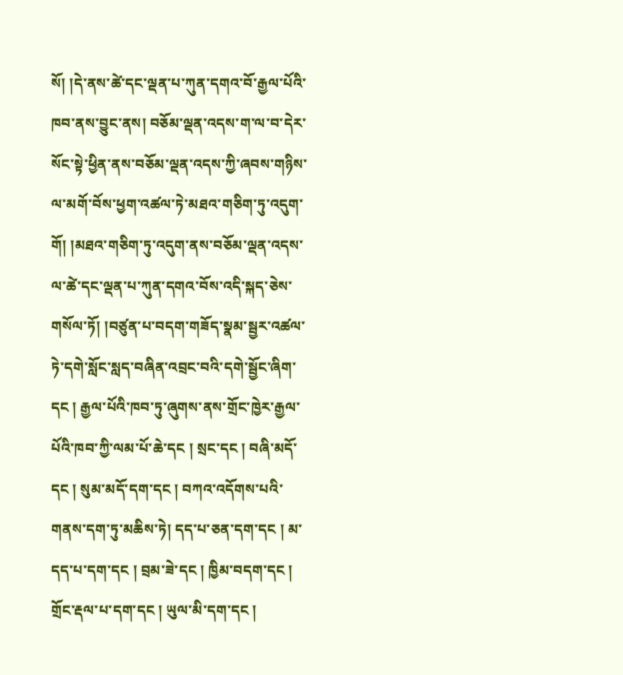སོ། །དེ་ནས་ཚེ་དང་ལྡན་པ་ཀུན་དགའ་བོ་རྒྱལ་པོའི་ཁབ་ནས་བྱུང་ནས། བཅོམ་ལྡན་འདས་ག་ལ་བ་དེར་སོང་སྟེ་ཕྱིན་ནས་བཅོམ་ལྡན་འདས་ཀྱི་ཞབས་གཉིས་ལ་མགོ་བོས་ཕྱག་འཚལ་ཏེ་མཐའ་གཅིག་ཏུ་འདུག་གོ། །མཐའ་གཅིག་ཏུ་འདུག་ནས་བཅོམ་ལྡན་འདས་ལ་ཚེ་དང་ལྡན་པ་ཀུན་དགའ་བོས་འདི་སྐད་ཅེས་གསོལ་ཏོ། །བཙུན་པ་བདག་གཟོད་སྣམ་སྦྱར་འཚལ་ཏེ་དགེ་སློང་སླད་བཞིན་འབྲང་བའི་དགེ་སྦྱོང་ཞིག་དང ། རྒྱལ་པོའི་ཁབ་ཏུ་ཞུགས་ནས་གྲོང་ཁྱེར་རྒྱལ་པོའི་ཁབ་ཀྱི་ལམ་པོ་ཆེ་དང ། སྲང་དང ། བཞི་མདོ་དང ། སུམ་མདོ་དག་དང ། བཀའ་འདོགས་པའི་གནས་དག་ཏུ་མཆིས་ཏེ། དད་པ་ཅན་དག་དང ། མ་དད་པ་དག་དང ། བྲམ་ཟེ་དང ། ཁྱིམ་བདག་དང ། གྲོང་རྡལ་པ་དག་དང ། ཡུལ་མི་དག་དང །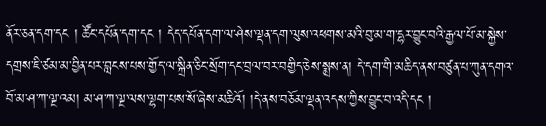ནོར་ཅན་དག་དང ། ཚོང་དཔོན་དག་དང ། དེད་དཔོན་དག་ལ་ཤེས་ལྡན་དག་ལུས་འཕགས་མའི་བུ་མ་ག་དྷར་བྱུང་བའི་རྒྱལ་པོ་མ་སྐྱེས་དགྲས་ཇི་ཙམ་མ་བྱིན་པར་བླངས་པས་གྱོད་ལ་སྐྲིན་ཅིང་སྲོག་དང་བྲལ་བར་བགྱིད་ཅེས་སྨྲས་ན། དེ་དག་གི་མཆིད་ནས་བཙུན་པ་ཀུན་དགའ་བོ་མ་ཤ་ཀ་ལྔ་འམ། མ་ཤ་ཀ་ལྔ་ལས་ལྷག་པས་སོ་ཞེས་མཆིའོ། །དེ་ནས་བཅོམ་ལྡན་འདས་ཀྱིས་བྱུང་བ་འདི་དང །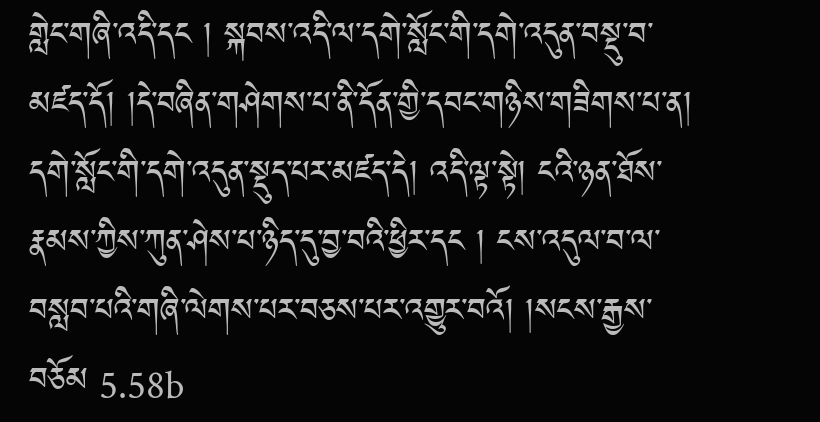གླེང་གཞི་འདི་དང ། སྐབས་འདི་ལ་དགེ་སློང་གི་དགེ་འདུན་བསྡུ་བ་མཛད་དོ། །དེ་བཞིན་གཤེགས་པ་ནི་དོན་གྱི་དབང་གཉིས་གཟིགས་པ་ན། དགེ་སློང་གི་དགེ་འདུན་སྡུད་པར་མཛད་དེ། འདི་ལྟ་སྟེ། ངའི་ཉན་ཐོས་རྣམས་ཀྱིས་ཀུན་ཤེས་པ་ཉིད་དུ་བྱ་བའི་ཕྱིར་དང ། ངས་འདུལ་བ་ལ་བསླབ་པའི་གཞི་ལེགས་པར་བཅས་པར་འགྱུར་བའོ། །སངས་རྒྱས་བཅོམ 5.58b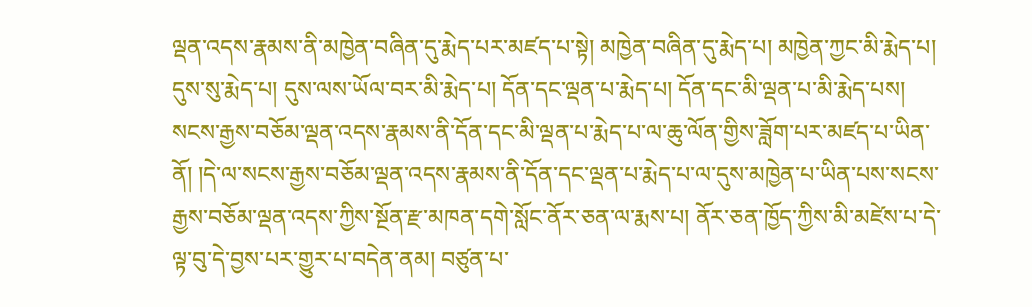ལྡན་འདས་རྣམས་ནི་མཁྱེན་བཞིན་དུ་རྨེད་པར་མཛད་པ་སྟེ། མཁྱེན་བཞིན་དུ་རྨེད་པ། མཁྱེན་ཀྱང་མི་རྨེད་པ། དུས་སུ་རྨེད་པ། དུས་ལས་ཡོལ་བར་མི་རྨེད་པ། དོན་དང་ལྡན་པ་རྨེད་པ། དོན་དང་མི་ལྡན་པ་མི་རྨེད་པས། སངས་རྒྱས་བཅོམ་ལྡན་འདས་རྣམས་ནི་དོན་དང་མི་ལྡན་པ་རྨེད་པ་ལ་ཆུ་ལོན་གྱིས་ཟློག་པར་མཛད་པ་ཡིན་ནོ། །དེ་ལ་སངས་རྒྱས་བཅོམ་ལྡན་འདས་རྣམས་ནི་དོན་དང་ལྡན་པ་རྨེད་པ་ལ་དུས་མཁྱེན་པ་ཡིན་པས་སངས་རྒྱས་བཅོམ་ལྡན་འདས་ཀྱིས་སྔོན་རྫ་མཁན་དགེ་སློང་ནོར་ཅན་ལ་རྨས་པ། ནོར་ཅན་ཁྱོད་ཀྱིས་མི་མཛེས་པ་དེ་ལྟ་བུ་དེ་བྱས་པར་གྱུར་པ་བདེན་ནམ། བཙུན་པ་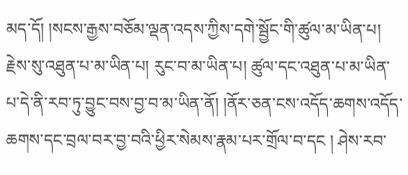མད་དོ། །སངས་རྒྱས་བཅོམ་ལྡན་འདས་ཀྱིས་དགེ་སྦྱོང་གི་ཚུལ་མ་ཡིན་པ། རྗེས་སུ་འཐུན་པ་མ་ཡིན་པ། རུང་བ་མ་ཡིན་པ། ཚུལ་དང་འཐུན་པ་མ་ཡིན་པ་དེ་ནི་རབ་ཏུ་བྱུང་བས་བྱ་བ་མ་ཡིན་ནོ། །ནོར་ཅན་ངས་འདོད་ཆགས་འདོད་ཆགས་དང་བྲལ་བར་བྱ་བའི་ཕྱིར་སེམས་རྣམ་པར་གྲོལ་བ་དང ། ཤེས་རབ་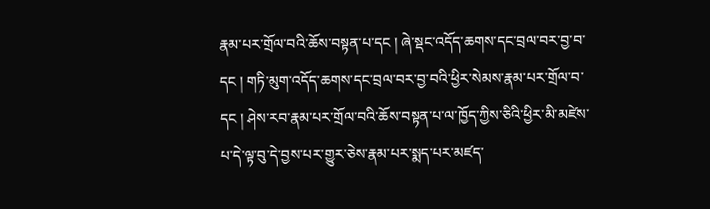རྣམ་པར་གྲོལ་བའི་ཆོས་བསྟན་པ་དང ། ཞེ་སྡང་འདོད་ཆགས་དང་བྲལ་བར་བྱ་བ་དང ། གཏི་མུག་འདོད་ཆགས་དང་བྲལ་བར་བྱ་བའི་ཕྱིར་སེམས་རྣམ་པར་གྲོལ་བ་དང ། ཤེས་རབ་རྣམ་པར་གྲོལ་བའི་ཆོས་བསྟན་པ་ལ་ཁྱོད་ཀྱིས་ཅིའི་ཕྱིར་མི་མཛེས་པ་དེ་ལྟ་བུ་དེ་བྱས་པར་གྱུར་ཅེས་རྣམ་པར་སྨད་པར་མཛད་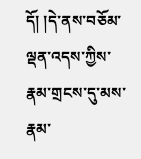དོ། །དེ་ནས་བཅོམ་ལྡན་འདས་ཀྱིས་རྣམ་གྲངས་དུ་མས་རྣམ་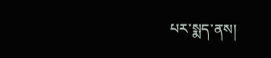པར་སྨད་ནས།